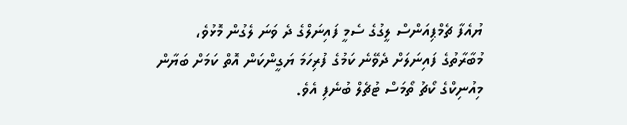ޔުއެފާ ޗެމްޕިއަންސް ލީގުގެ ސެމީ ފައިނަލްގެ ދެ ވަނަ ލެގުން މޮޅުވެ، މުބާރާތުގެ ފައިނަލަށް ދެވޭނެ ކަމުގެ ފުރިހަމަ ޔަގީންކަން އޮތް ކަމަށް ބަޔާން މިއުނިކްގެ ކޯޗު ތޯމަސް ޓުޗެލް ބުނެފި އެވެ.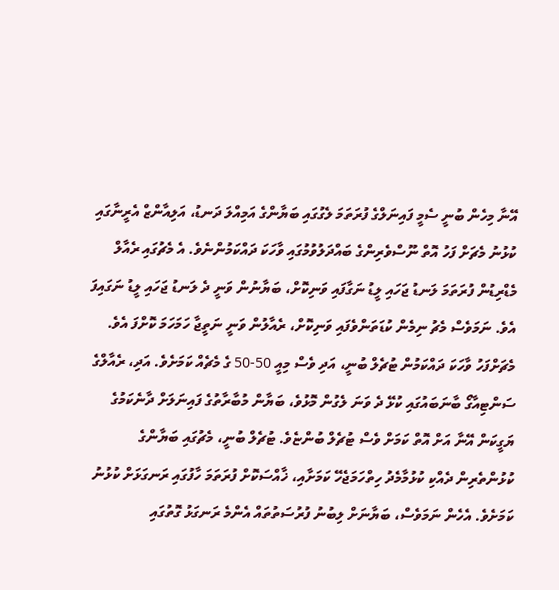އޭނާ މިހެން ބުނީ ސެމީ ފައިނަލްގެ ފުރަތަމަ ލެގުގައި ބަޔާންގެ އަމިއްލަ ދަނޑު، އަލިއާންޒް އެރީނާގައި ކުޅުނު މެޗަށް ފަހު އޮތް ނޫސްވެރިންގެ ބައްދަލުވުމުގައި ވާހަކަ ދައްކަމުންނެވެ. އެ މެޗުގައި ރެއާލް މެޑްރިޑުން ފުރަތަމަ ލަނޑު ޖަހައި ލީޑު ނަގާފައި ވަނިކޮށް، ބަޔާނުން ވަނީ ދެ ލަނޑު ޖަހައި ލީޑު ނަގައިފަ އެވެ. ނަމަވެސް މެޗު ނިމެން ކުޑަތަންވެފައި ވަނިކޮށް، ރެއާލުން ވަނީ ނަތީޖާ ހަމަހަމަ ކޮށްފަ އެވެ.
މެޗަށްފަހު ވާހަކަ ދައްކަމުން ޓުޗެލް ބުނީ، އަދި ވެސް މިއީ 50-50 ގެ މެޗެއް ކަމަށެވެ. އަދި، ރެއާލްގެ ސަންޓިއާގޯ ބާނަބައުގައި ކުޅޭ ދެ ވަނަ ލެގުން މޮޅުވެ، ބަޔާން މުބާރާތުގެ ފައިނަލަށް ދާނެކަމުގެ ޔަގީކަން އޭނާ އަށް އޮތް ކަމަށް ވެސް ޓުޗެލް ބުންޏެވެ. ޓުޗެލް ބުނީ، މެޗުގައި ބަޔާންގެ ކުޅުންތެރިން ދެއްކި ކުޅުމާމެދު ހިތްހަމަޖެހޭ ކަމަށާއި، ޚާއްސަކޮށް ފުރަތަމަ ހާފުގައި ރަނގަޅަށް ކުޅުނު ކަމަށެވެ. އެހެން ނަމަވެސް، ބަޔާނަށް ލިބުނު ފުރުސަތުތައް އެންމެ ރަނގަޅު ގޮތުގައި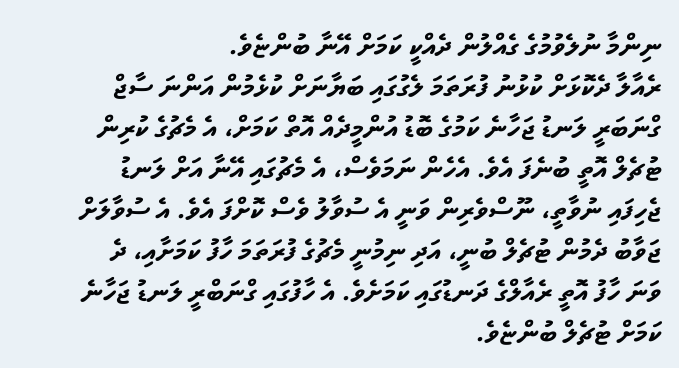ނިންމާ ނުލެވުމުގެ ގެއްލުން ދެއްކީ ކަމަށް އޭނާ ބުންޏެވެ.
ރެއާލާ ދެކޮޅަށް ކުޅުނު ފުރަތަމަ ލެގުގައި ބަޔާނަށް ކުޅެމުން އަންނަ ސާޖް ގްނަބަރީ ލަނޑު ޖަހާނެ ކަމުގެ ބޮޑު އުންމީދެއް އޮތް ކަމަށް، އެ މެޗުގެ ކުރިން ޓުޗެލް އޮތީ ބުނެފަ އެވެ. އެހެން ނަމަވެސް، އެ މެޗުގައި އޭނާ އަށް ލަނޑު ޖެހިފައި ނުވާތީ، ނޫސްވެރިން ވަނީ އެ ސުވާލު ވެސް ކޮށްފަ އެވެ. އެ ސުވާލަށް ޖަވާބު ދެމުން ޓުޗެލް ބުނީ، އަދި ނިމުނީ މެޗުގެ ފުރަތަމަ ހާފު ކަމަށާއި، ދެ ވަނަ ހާފު އޮތީ ރެއާލްގެ ދަނޑުގައި ކަމަށެވެ. އެ ހާފުގައި ގްނަބްރީ ލަނޑު ޖަހާނެ ކަމަށް ޓުޗެލް ބުންޏެވެ.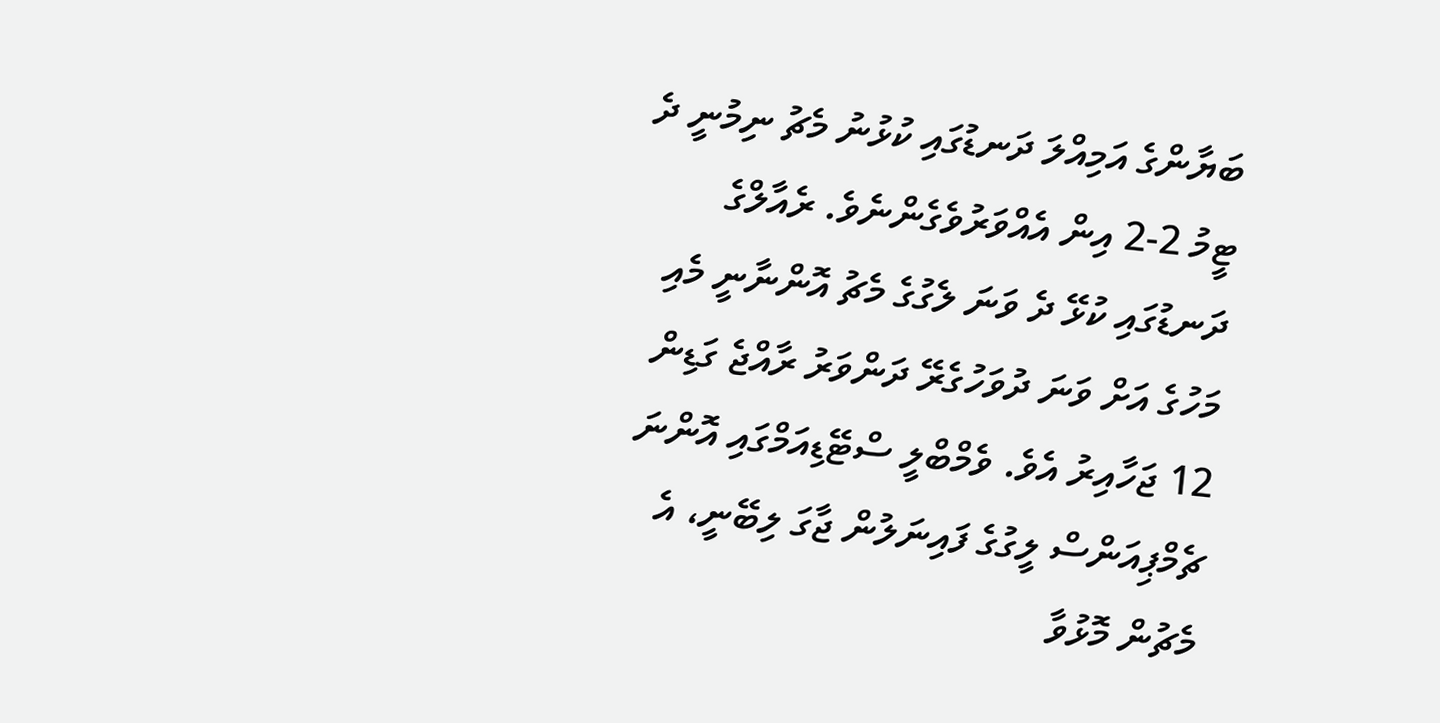ބަޔާންގެ އަމިއްލަ ދަނޑުގައި ކުޅުނު މެޗު ނިމުނީ ދެ ޓީމު 2-2 އިން އެއްވަރުވެގެންނެވެ. ރެއާލްގެ ދަނޑުގައި ކުޅޭ ދެ ވަނަ ލެގުގެ މެޗު އޮންނާނީ މެއި މަހުގެ އަށް ވަނަ ދުވަހުގެރޭ ދަންވަރު ރާއްޖެ ގަޑިން 12 ޖަހާއިރު އެވެ. ވެމްބްލީ ސްޓޭޑިއަމްގައި އޮންނަ ޗެމްޕިއަންސް ލީގުގެ ފައިނަލުން ޖާގަ ލިބޭނީ، އެ މެޗުން މޮޅުވާ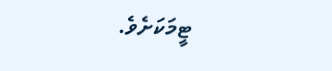ޓީމަކަށެވެ.